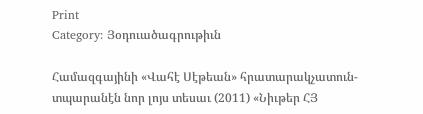Print
Category: Յօդուածագրութիւն

Համազգայինի «Վահէ Սէթեան» հրատարակչատուն-տպարանէն նոր լոյս տեսաւ (2011) «Նիւթեր ՀՅ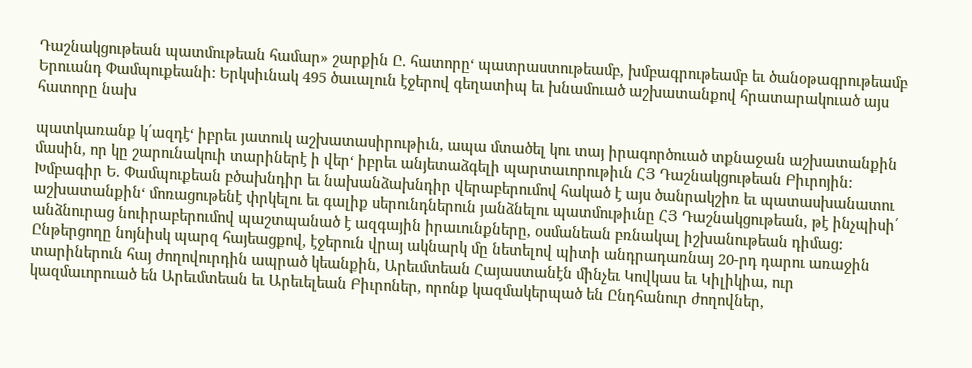Դաշնակցութեան պատմութեան համար» շարքին Ը. հատորը‘ պատրաստութեամբ, խմբագրութեամբ եւ ծանօթագրութեամբ Երուանդ Փամպուքեանի: Երկսիւնակ 495 ծաւալուն էջերով գեղատիպ եւ խնամուած աշխատանքով հրատարակուած այս հատորը նախ

պատկառանք կ՛ազդէ‘ իբրեւ յատուկ աշխատասիրութիւն, ապա մտածել կու տայ իրագործուած տքնաջան աշխատանքին մասին, որ կը շարունակուի տարիներէ ի վեր‘ իբրեւ անյետաձգելի պարտաւորութիւն ՀՅ Դաշնակցութեան Բիւրոյին:
Խմբագիր Ե. Փամպուքեան բծախնդիր եւ նախանձախնդիր վերաբերումով հակած է այս ծանրակշիռ եւ պատասխանատու աշխատանքին‘ մոռացութենէ փրկելու եւ գալիք սերունդներուն յանձնելու պատմութիւնը ՀՅ Դաշնակցութեան, թէ ինչպիսի՛ անձնուրաց նուիրաբերումով պաշտպանած է ազգային իրաւունքները, օսմանեան բռնակալ իշխանութեան դիմաց:
Ընթերցողը նոյնիսկ պարզ հայեացքով, էջերուն վրայ ակնարկ մը նետելով պիտի անդրադառնայ 20-րդ դարու առաջին տարիներուն հայ ժողովուրդին ապրած կեանքին, Արեւմտեան Հայաստանէն մինչեւ Կովկաս եւ Կիլիկիա, ուր կազմաւորուած են Արեւմտեան եւ Արեւելեան Բիւրոներ, որոնք կազմակերպած են Ընդհանուր ժողովներ,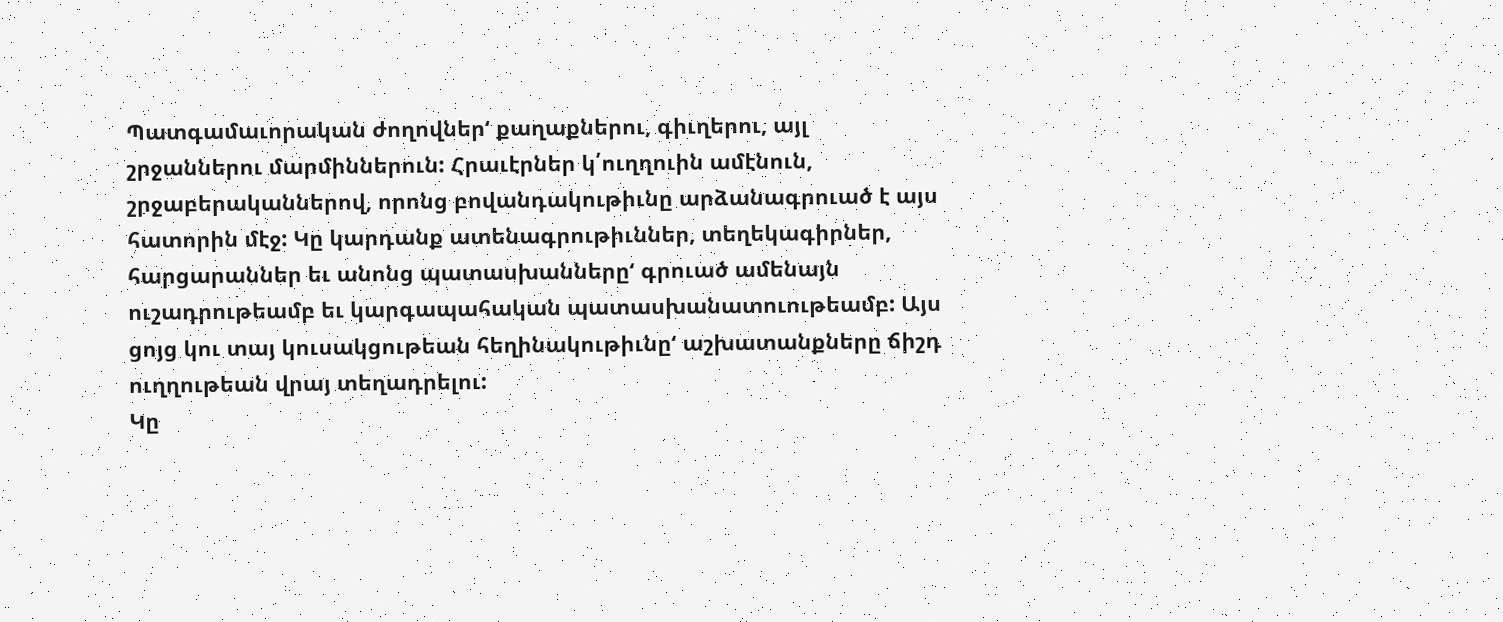Պատգամաւորական ժողովներ‘ քաղաքներու, գիւղերու, այլ շրջաններու մարմիններուն: Հրաւէրներ կ՛ուղղուին ամէնուն, շրջաբերականներով, որոնց բովանդակութիւնը արձանագրուած է այս հատորին մէջ: Կը կարդանք ատենագրութիւններ, տեղեկագիրներ, հարցարաններ եւ անոնց պատասխանները‘ գրուած ամենայն ուշադրութեամբ եւ կարգապահական պատասխանատուութեամբ: Այս ցոյց կու տայ կուսակցութեան հեղինակութիւնը‘ աշխատանքները ճիշդ ուղղութեան վրայ տեղադրելու:
Կը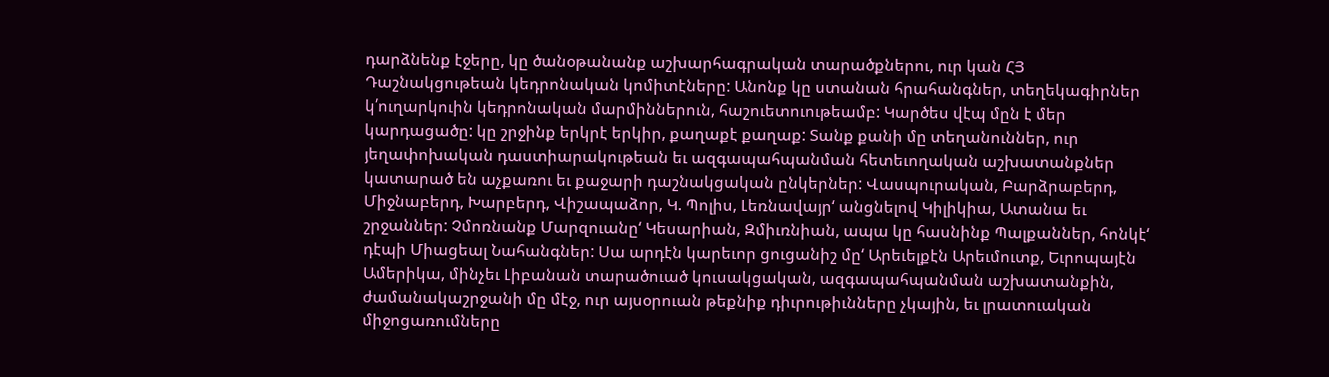դարձնենք էջերը, կը ծանօթանանք աշխարհագրական տարածքներու, ուր կան ՀՅ Դաշնակցութեան կեդրոնական կոմիտէները: Անոնք կը ստանան հրահանգներ, տեղեկագիրներ կ՛ուղարկուին կեդրոնական մարմիններուն, հաշուետուութեամբ: Կարծես վէպ մըն է մեր կարդացածը: կը շրջինք երկրէ երկիր, քաղաքէ քաղաք: Տանք քանի մը տեղանուններ, ուր յեղափոխական դաստիարակութեան եւ ազգապահպանման հետեւողական աշխատանքներ կատարած են աչքառու եւ քաջարի դաշնակցական ընկերներ: Վասպուրական, Բարձրաբերդ, Միջնաբերդ, Խարբերդ, Վիշապաձոր, Կ. Պոլիս, Լեռնավայր‘ անցնելով Կիլիկիա, Ատանա եւ շրջաններ: Չմոռնանք Մարզուանը‘ Կեսարիան, Զմիւռնիան, ապա կը հասնինք Պալքաններ, հոնկէ‘ դէպի Միացեալ Նահանգներ: Սա արդէն կարեւոր ցուցանիշ մը‘ Արեւելքէն Արեւմուտք, Եւրոպայէն Ամերիկա, մինչեւ Լիբանան տարածուած կուսակցական, ազգապահպանման աշխատանքին, ժամանակաշրջանի մը մէջ, ուր այսօրուան թեքնիք դիւրութիւնները չկային, եւ լրատուական միջոցառումները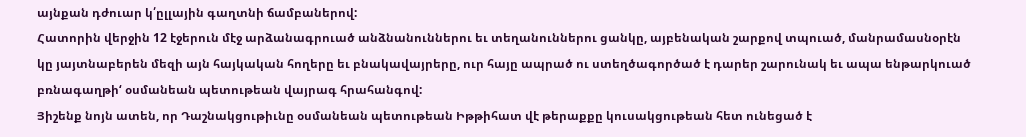այնքան դժուար կ՛ըլլային գաղտնի ճամբաներով:
Հատորին վերջին 12 էջերուն մէջ արձանագրուած անձնանուններու եւ տեղանուններու ցանկը, այբենական շարքով տպուած, մանրամասնօրէն կը յայտնաբերեն մեզի այն հայկական հողերը եւ բնակավայրերը, ուր հայը ապրած ու ստեղծագործած է դարեր շարունակ եւ ապա ենթարկուած բռնագաղթի‘ օսմանեան պետութեան վայրագ հրահանգով:
Յիշենք նոյն ատեն, որ Դաշնակցութիւնը օսմանեան պետութեան Իթթիհատ վէ թերաքքը կուսակցութեան հետ ունեցած է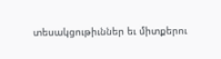տեսակցութիւններ եւ միտքերու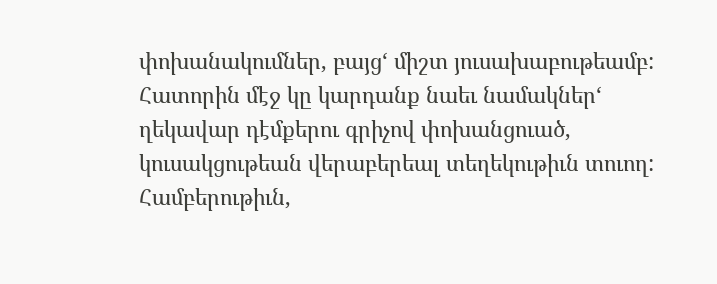փոխանակումներ, բայց‘ միշտ յուսախաբութեամբ:
Հատորին մէջ կը կարդանք նաեւ նամակներ‘ ղեկավար դէմքերու գրիչով փոխանցուած, կուսակցութեան վերաբերեալ տեղեկութիւն տուող:
Համբերութիւն,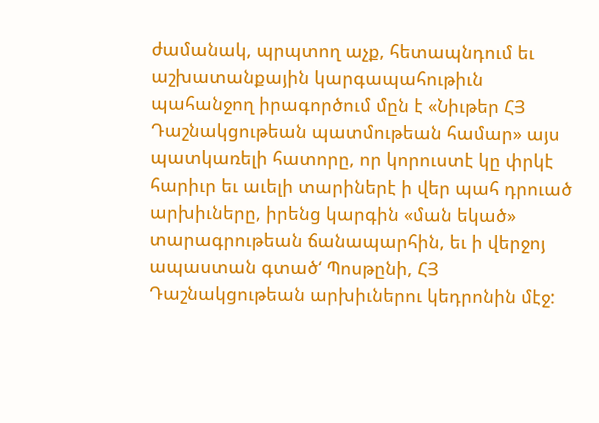ժամանակ, պրպտող աչք, հետապնդում եւ աշխատանքային կարգապահութիւն պահանջող իրագործում մըն է «Նիւթեր ՀՅ Դաշնակցութեան պատմութեան համար» այս պատկառելի հատորը, որ կորուստէ կը փրկէ հարիւր եւ աւելի տարիներէ ի վեր պահ դրուած արխիւները, իրենց կարգին «ման եկած» տարագրութեան ճանապարհին, եւ ի վերջոյ ապաստան գտած‘ Պոսթընի, ՀՅ Դաշնակցութեան արխիւներու կեդրոնին մէջ: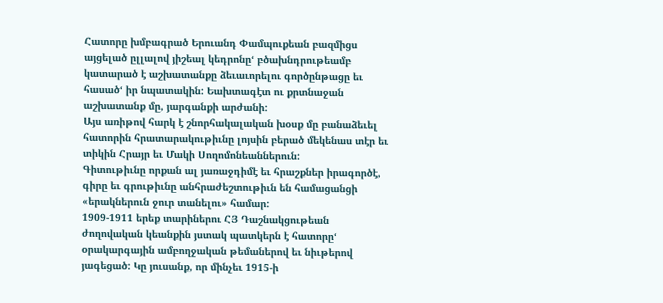Հատորը խմբագրած Երուանդ Փամպուքեան բազմիցս այցելած ըլլալով յիշեալ կեդրոնը‘ բծախնդրութեամբ կատարած է աշխատանքը ձեւաւորելու գործընթացը եւ հասած‘ իր նպատակին: Եախտագէտ ու քրտնաջան աշխատանք մը, յարգանքի արժանի:
Այս առիթով հարկ է շնորհակալական խօսք մը բանաձեւել հատորին հրատարակութիւնը լոյսին բերած մեկենաս տէր եւ տիկին Հրայր եւ Մակի Սողոմոնեաններուն:
Գիտութիւնը որքան ալ յառաջդիմէ եւ հրաշքներ իրագործէ, գիրը եւ գրութիւնը անհրաժեշտութիւն են համացանցի «երակներուն ջուր տանելու» համար:
1909-1911 երեք տարիներու ՀՅ Դաշնակցութեան ժողովական կեանքին յստակ պատկերն է հատորը‘ օրակարգային ամբողջական թեմաներով եւ նիւթերով յագեցած: Կը յուսանք, որ մինչեւ 1915-ի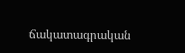ճակատագրական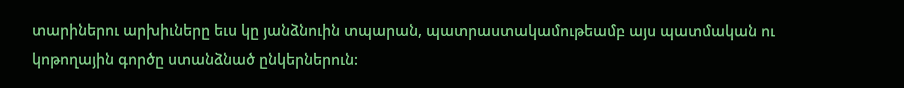տարիներու արխիւները եւս կը յանձնուին տպարան, պատրաստակամութեամբ այս պատմական ու կոթողային գործը ստանձնած ընկերներուն: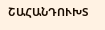ՇԱՀԱՆԴՈՒԽՏ